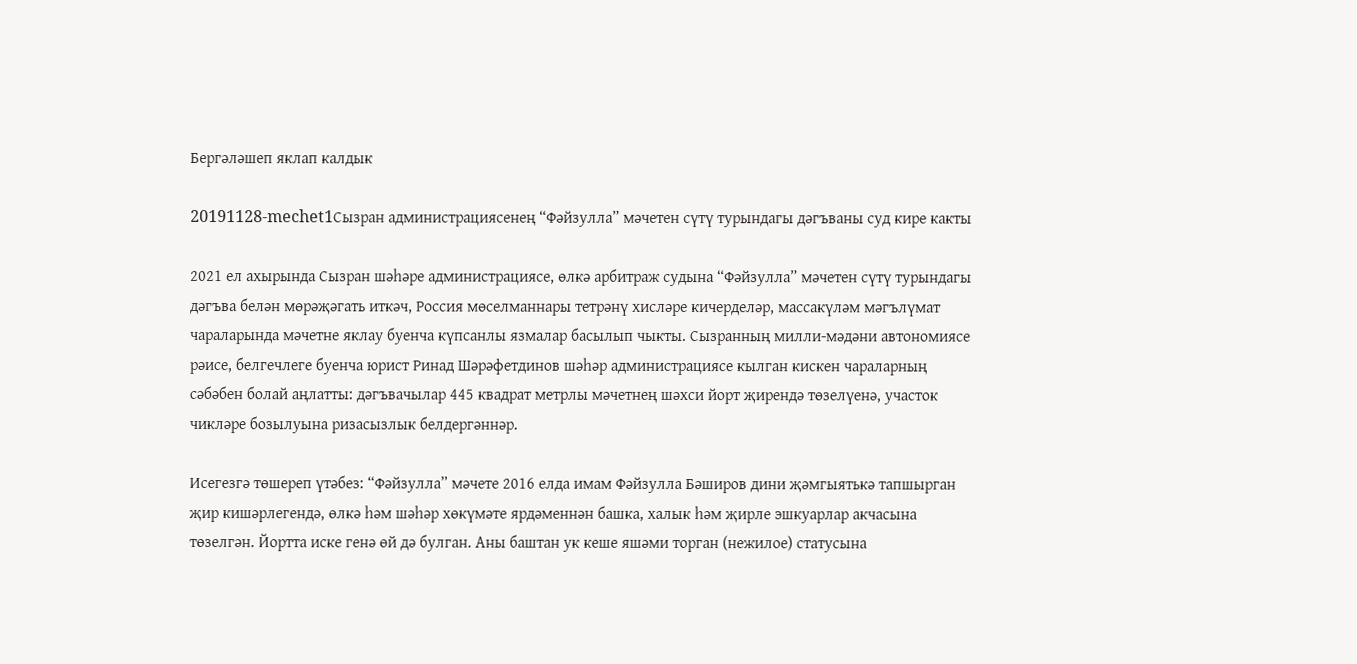Бергәләшеп яклап калдык

20191128-mechet1Сызран администрациясенең “Фәйзулла” мәчетен сүтү турындагы дәгъваны суд кире какты

2021 ел ахырында Сызран шәһәре администрациясе, өлкә арбитраж судына “Фәйзулла” мәчетен сүтү турындагы дәгъва белән мөрәҗәгать иткәч, Россия мөселманнары тетрәнү хисләре кичерделәр, массакүләм мәгълүмат чараларында мәчетне яклау буенча күпсанлы язмалар басылып чыкты. Сызранның милли-мәдәни автономиясе рәисе, белгечлеге буенча юрист Ринад Шәрәфетдинов шәһәр администрациясе кылган кискен чараларның сәбәбен болай аңлатты: дәгъвачылар 445 квадрат метрлы мәчетнең шәхси йорт җирендә төзелүенә, участок чикләре бозылуына ризасызлык белдергәннәр.

Исегезгә төшереп үтәбез: “Фәйзулла” мәчете 2016 елда имам Фәйзулла Бәширов дини җәмгыятькә тапшырган җир кишәрлегендә, өлкә һәм шәһәр хөкүмәте ярдәменнән башка, халык һәм җирле эшкуарлар акчасына төзелгән. Йортта иске генә өй дә булган. Аны баштан ук кеше яшәми торган (нежилое) статусына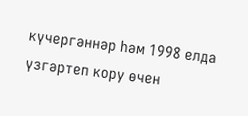күчергәннәр һәм 1998 елда үзгәртеп кору өчен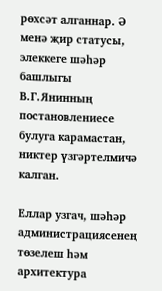рөхсәт алганнар. Ә менә җир статусы, элеккеге шәһәр башлыгы В.Г.Янинның постановлениесе булуга карамастан, никтер үзгәртелмичә калган.

Еллар узгач, шәһәр администрациясенең төзелеш һәм архитектура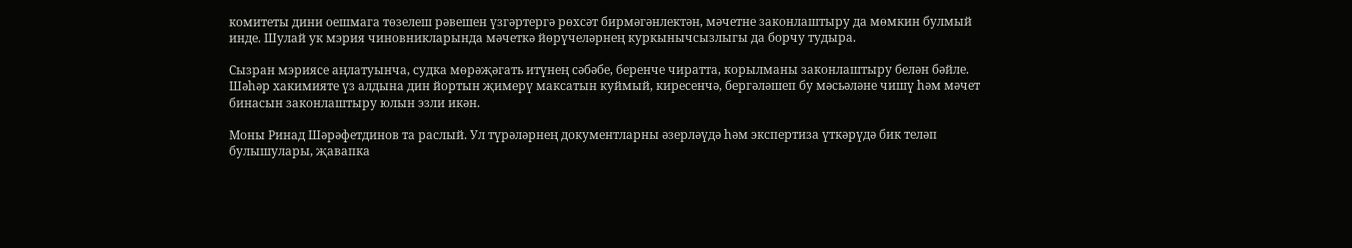комитеты дини оешмага төзелеш рәвешен үзгәртергә рөхсәт бирмәгәнлектән, мәчетне законлаштыру да мөмкин булмый инде. Шулай ук мэрия чиновникларында мәчеткә йөрүчеләрнең куркынычсызлыгы да борчу тудыра.

Сызран мэриясе аңлатуынча, судка мөрәҗәгать итүнең сәбәбе, беренче чиратта, корылманы законлаштыру белән бәйле. Шәһәр хакимияте үз алдына дин йортын җимерү максатын куймый, киресенчә, бергәләшеп бу мәсьәләне чишү һәм мәчет бинасын законлаштыру юлын эзли икән.

Моны Ринад Шәрәфетдинов та раслый. Ул түрәләрнең документларны әзерләүдә һәм экспертиза үткәрүдә бик теләп булышулары, җавапка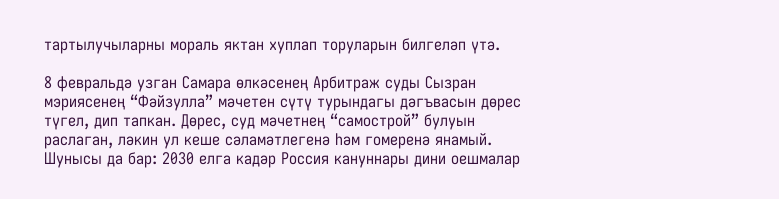тартылучыларны мораль яктан хуплап торуларын билгеләп үтә.

8 февральдә узган Самара өлкәсенең Арбитраж суды Сызран мэриясенең “Фәйзулла” мәчетен сүтү турындагы дәгъвасын дөрес түгел, дип тапкан. Дөрес, суд мәчетнең “самострой” булуын раслаган, ләкин ул кеше сәламәтлегенә һәм гомеренә янамый. Шунысы да бар: 2030 елга кадәр Россия кануннары дини оешмалар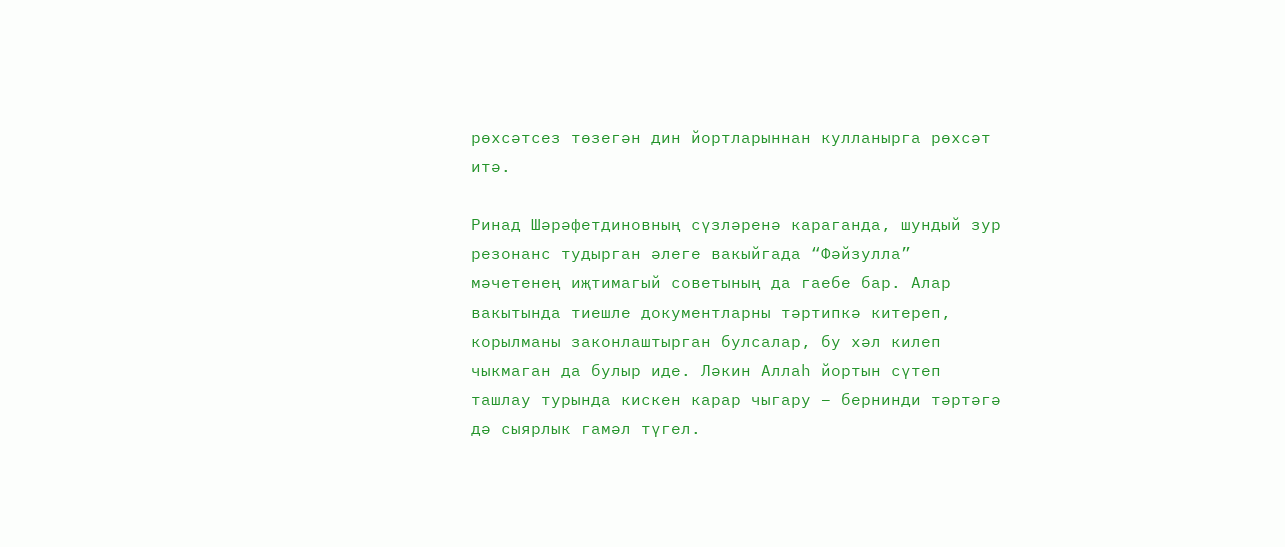рөхсәтсез төзегән дин йортларыннан кулланырга рөхсәт итә.

Ринад Шәрәфетдиновның сүзләренә караганда, шундый зур резонанс тудырган әлеге вакыйгада “Фәйзулла” мәчетенең иҗтимагый советының да гаебе бар. Алар вакытында тиешле документларны тәртипкә китереп, корылманы законлаштырган булсалар, бу хәл килеп чыкмаган да булыр иде. Ләкин Аллаһ йортын сүтеп ташлау турында кискен карар чыгару – бернинди тәртәгә дә сыярлык гамәл түгел.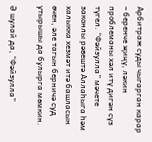Арбитраж суды чыгарган карар – беренче җиңү, ләкин проблеманы хәл итү дигән сүз түгел. “Фәйзулла” мәчете законлы рәвештә Аллаһыга һәм халыкка хезмәт итә башласын өчен, әле тагын берничә суд утырышы да булырга мөмкин.

Ә шулай да, “Фәйзулла”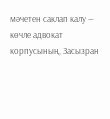мәчетен саклап калу — көчле адвокат корпусының, Засызран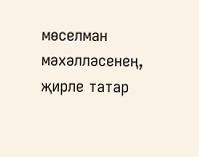мөселман мәхәлләсенең, җирле татар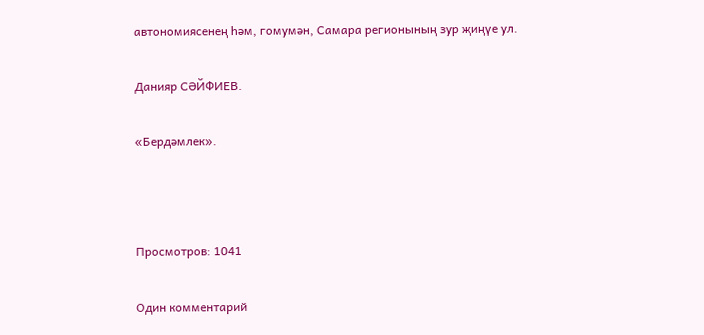автономиясенең һәм, гомумән, Самара регионының зур җиңүе ул.

Данияр СӘЙФИЕВ.

«Бердәмлек».



Просмотров: 1041

Один комментарий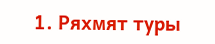1. Ряхмят туры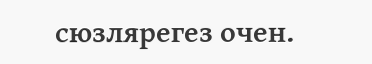сюзлярегез очен.